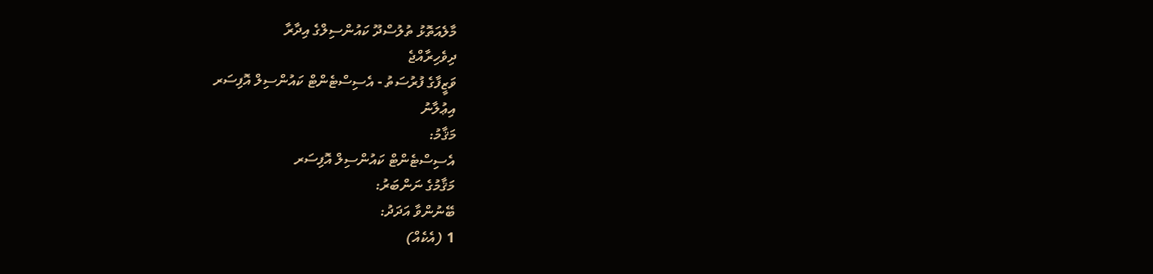މާލެއަތޮޅު ތުލުސްދޫ ކައުންސިލްގެ އިދާރާ
ދިވެހިރާއްޖެ
ވަޒީފާގެ ފުރުސަތު - އެސިސްޓެންޓް ކައުންސިލް އޮފިސަރ
އިޢުލާނު
މަޤާމު:
އެސިސްޓެންޓް ކައުންސިލް އޮފިސަރ
މަޤާމުގެ ނަންބަރު:
ބޭނުންވާ އަދަދު:
1 (އެކެއް)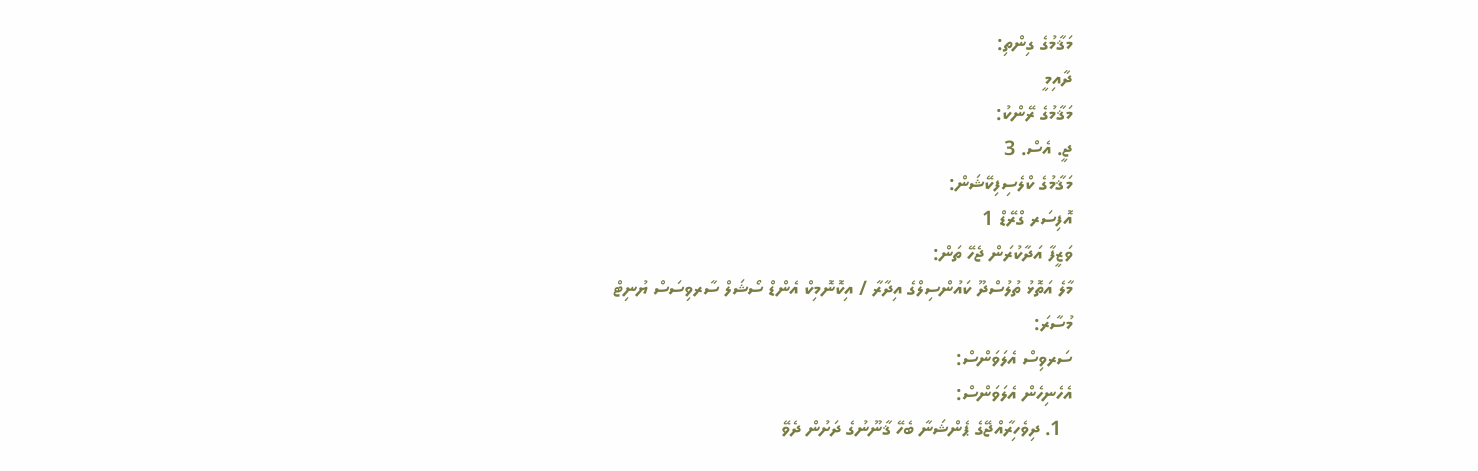މަޤާމުގެ ގިންތި:
ދާއިމީ
މަޤާމުގެ ރޭންކު:
ޖީ. އެސް. 3
މަޤާމުގެ ކްލެސިފިކޭޝަން:
އޮފިސަރ ގްރޭޑް 1
ވަޒީފާ އަދާކުރަން ޖެހޭ ތަން:
މާލެ އަތޮޅު ތުލުސްދޫ ކައުންސިލްގެ އިދާރާ / އިކޮނޮމިކް އެންޑް ސޯޝަލް ސާރވިސަސް ޔުނިޓް
މުސާރަ:
ސަރވިސް އެލަވަންސް:
އެހެނިހެން އެލަވަންސް:
  1. ދިވެހިރާއްޖޭގެ ޕެންޝަނާ ބެހޭ ޤާނޫނުގެ ދަށުން ދެވޭ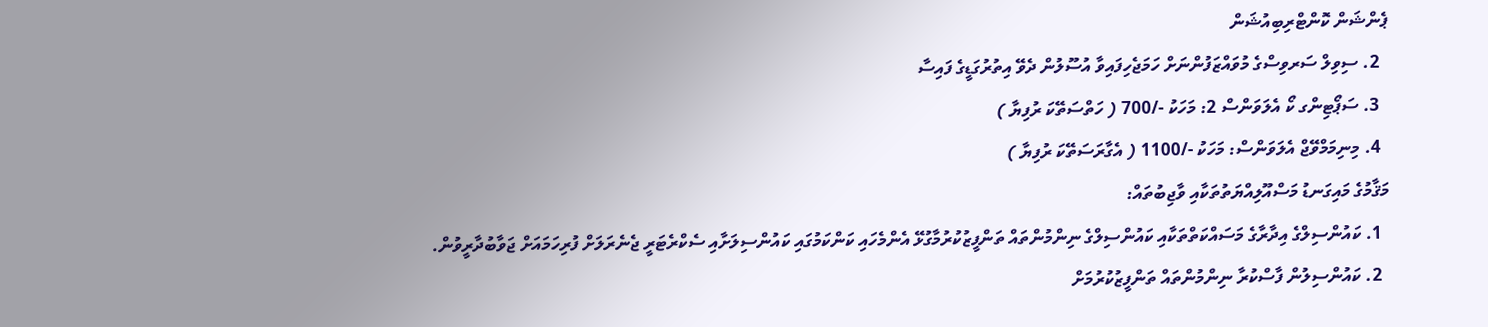ޕެންޝަން ކޮންޓްރިބިއުޝަން
  2. ސިވިލް ސަރވިސްގެ މުވައްޒަފުންނަށް ހަމަޖެހިފައިވާ އުސޫލުން ދެވޭ އިތުރުގަޑީގެ ފައިސާ
  3. ސަޕޯޓިންގ ކޯ އެލަވަންސް 2: މަހަކު -/700 ( ހަތްސަތޭކަ ރުފިޔާ )
  4. މިނިމަމްވޭޖް އެލަވަންސް: މަހަކު -/1100 ( އެގާރަސަތޭކަ ރުފިޔާ )
މަޤާމުގެ މައިގަނޑު މަސްއޫލިއްޔަތުތަކާއި ވާޖިބުތައް:
  1. ކައުންސިލްގެ އިދާރާގެ މަސައްކަތްތަކާއި ކައުންސިލްގެ ނިންމުންތައް ތަންފީޒުކުރުމާގުޅޭ އެންމެހައި ކަންކަމުގައި ކައުންސިލަށާއި ސެކްރެޓަރީ ޖެނެރަލަށް ފުރިހަމައަށް ޖަވާބުދާރީވުން.
  2. ކައުންސިލުން ފާސްކުރާ ނިންމުންތައް ތަންފީޒުކުރުމަށް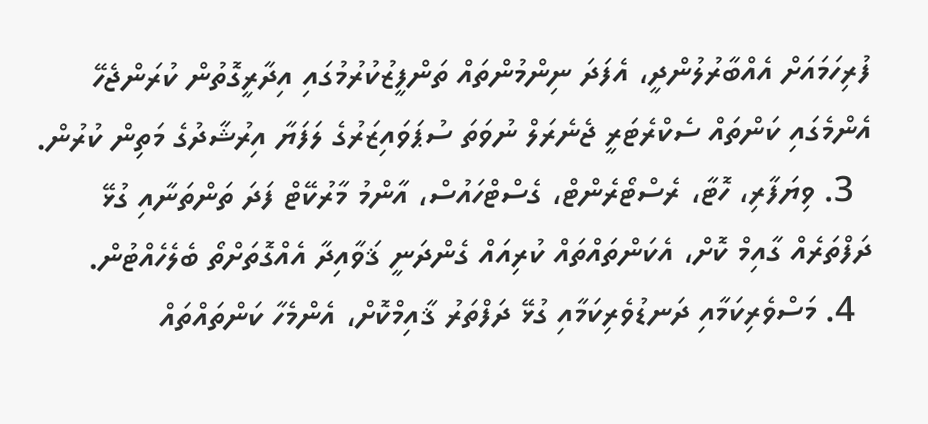ފުރިހަމައަށް އެއްބާރުލުންދީ، އެފަދަ ނިންމުންތައް ތަންފީޒުކުރުމުގައި އިދާރީގޮތުން ކުރަންޖެހޭ އެންމެގައި ކަންތައް ސެކްރެޓަރީ ޖެނެރަލް ނުވަތަ ސުޕަވައިޒަރުގެ ލަފަޔާ އިރުޝާދުގެ މަތިން ކުރުން.
  3. ވިޔަފާރި، ހޮޓާ، ރެސްޓޯރެންޓް، ގެސްޓްހައުސް، އާންމު މާރުކޭޓް ފަދަ ތަންތަނާއި ގުޅޭ ދަފްތަރެއް ގާއިމް ކޮށް، އެކަންތައްތައް ކުރިއައް ގެންދަނީ ޤަވާއިދާ އެއްގޮތަށްތޯ ބެލެހެއްޓުން.
  4. މަސްވެރިކަމާއި ދަނޑުވެރިކަމާއި ގުޅޭ ދަފްތަރު ޤާއިމްކޮށް، އެންމެހާ ކަންތައްތައް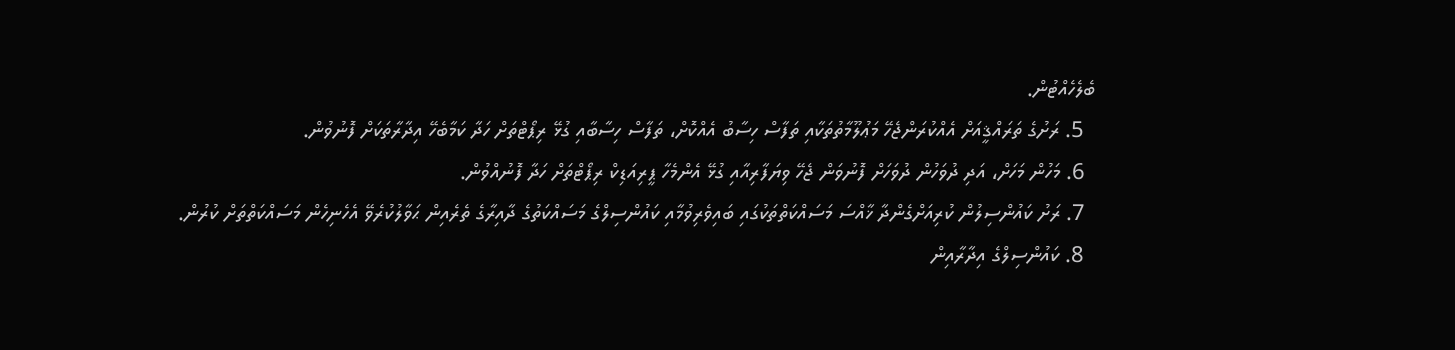ބެލެހެއްޓުން.
  5. ރަށުގެ ތަރައްޤީއަށް އެއްކުރަންޖެހޭ މަޢުލޫމާތުތަކާއި ތަފާސް ހިސާބު އެއްކޮށް، ތަފާސް ހިސާބާއި ގުޅޭ ރިޕޯޓްތަށް ހަދާ ކަމާބެހޭ އިދާރާތަކަށް ފޮނުވުން.
  6. މަހުން މަހަށް، އަދި ދުވަހުން ދުވަހަށް ފޮނުވަން ޖެހޭ ވިޔަފާރިއާއި ގުޅޭ އެންމެހާ ޕީރިއަޑިކް ރިޕޯޓްތަށް ހަދާ ފޮނުއްވުން.
  7. ރަށު ކައުންސިލުން ކުރިއަށްގެންދާ ޚާއްސަ މަސައްކަތްތަކުގައި ބައިވެރިވުމާއި ކައުންސިލްގެ މަސައްކަތުގެ ދާއިރާގެ ތެރެއިން ޙަވާލުކުރެވޭ އެހެނިހެން މަސައްކަތްތަށް ކުރުން.
  8. ކައުންސިލްގެ އިދާރާއިން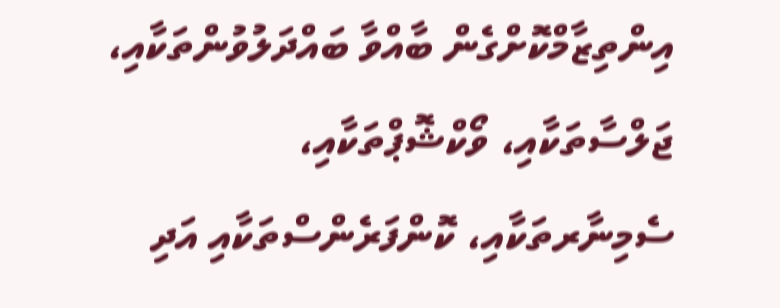އިންތިޒާމްކޮށްގެން ބާއްވާ ބައްދަލުވުންތަކާއި، ޖަލްސާތަކާއި، ވޯކްޝޮޕްތަކާއި، ސެމިނާރތަކާއި، ކޮންފަރެންސްތަކާއި އަދި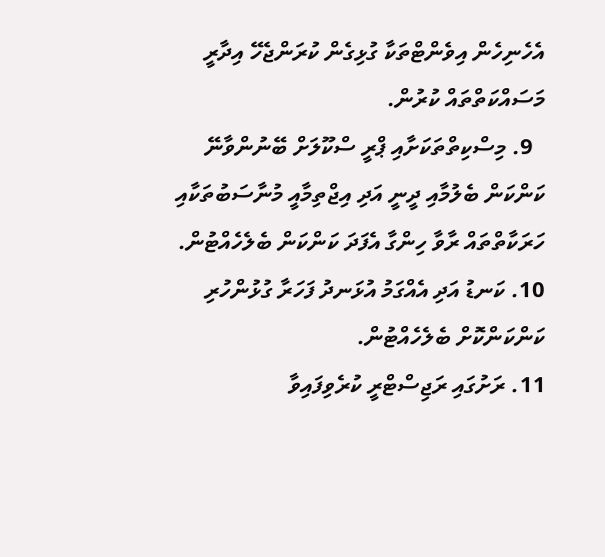އެހެނިހެން އިވެންޓްތަކާ ގުޅިގެން ކުރަންޖެހޭ އިދާރީ މަސައްކަތްތައް ކުރުން.
  9. މިސްކިތްތަކަށާއި ޕްރީ ސްކޫލަށް ބޭނުންވާނޭ ކަންކަން ބެލުމާއި ދީނީ އަދި އިޖްތިމާއީ މުނާސަބުތަކާއި ހަރަކާތްތައް ރާވާ ހިންގާ އެފަދަ ކަންކަން ބެލެހެއްޓުން.
10. ކަނޑު އަދި އެއްގަމު އުޅަނދު ފަހަރާ ގުޅުންހުރި ކަންކަންކޮށް ބެލެހެއްޓުން.
11. ރަށުގައި ރަޖިސްޓްރީ ކުރެވިފައިވާ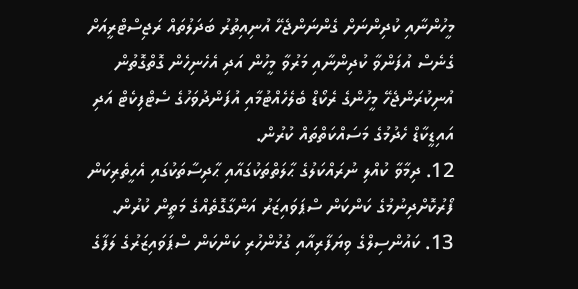މީހުންނާއި ކުދިންނަށް ގެންނަންޖެހޭ އުނިއިތުރު ބަދަލުތައް ރަޖިސްޓްރީއަށް ގެނެސް އުފަންވާ ކުދިންނާއި މަރުވާ މީހުން އަދި އެހެނިހެން ގޮތްގޮތުން އުނިކުރަންޖެހޭ މީހުންގެ ރެކޯޑް ބެލެހެއްޓުމާއި އުފަންދުވަހުގެ ސެޓްފިކެޓް އަދި އައިޑީކާޑް ހެދުމުގެ މަސައްކަތްތައް ކުރުން.
12. ދިމާވާ ކުއްލި ނުރައްކަލުގެ ޙާލަތްތަކުގައާއި ޙާދިސާތަކުގައި އެހީތެރިކަން ފޯރުކޮށްދިނުމުގެ ކަންކަން ސްޕަވައިޒަރު އަންގާގޮތެއްގެ މަތީން ކުރުން.
13. ކައުންސިލްގެ ވިޔަފާރިއާއި ގުޅުންހުރި ކަންކަން ސްޕަވައިޒަރުގެ ލަފާގެ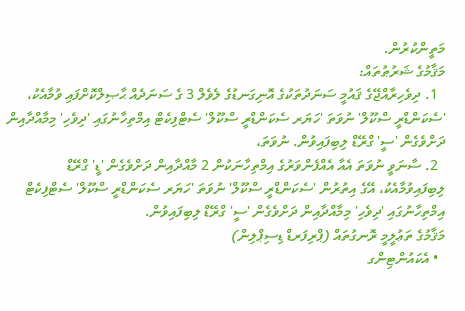މަތީންކުރުން.
މަޤާމުގެ ޝަރުޠުތައް:
  1. ދިވެހިރާއްޖޭގެ ޤައުމީ ސަނަދުތަކުގެ އޮނިގަނޑުގެ ލެވެލް 3 ގެ ސަނަދެއް ޙާޞިލްކޮށްފައި ވުމާއެކު، 'ސެކަންޑްރީ ސްކޫލް' ނުވަތަ 'ހަޔަރ ސެކަންޑްރީ ސްކޫލް' ސެޓްފިކެޓް އިމްތިހާނުގައި 'ދިވެހި' މިމާއްދާއިން ދަށްވެގެން 'ސީ' ގްރޭޑް ލިބިފައިވުން. ނުވަތަ،
  2. ސާނަވީ ނުވަތަ އެއާ އެއްފެންވަރުގެ އިމްތިހާނަކުން 2 މާއްދާއިން ދަށްވެގެން 'ޑީ' ގްރޭޑް ލިބިފައިވުމާއެކު، އޭގެ އިތުރުން 'ސެކަންޑްރީ ސްކޫލް' ނުވަތަ 'ހަޔަރ ސެކަންޑްރީ ސްކޫލް' ސެޓްފިކެޓް އިމްތިހާނުގައި 'ދިވެހި' މިމާއްދާއިން ދަށްވެގެން 'ސީ' ގްރޭޑް ލިބިފައިވުން.
މަޤާމުގެ ތަޢުލީމީ ރޮނގުތައް (ޕްރިފަރޑް ޑިސިޕްލިން)
  • އެކައުންޓިންގ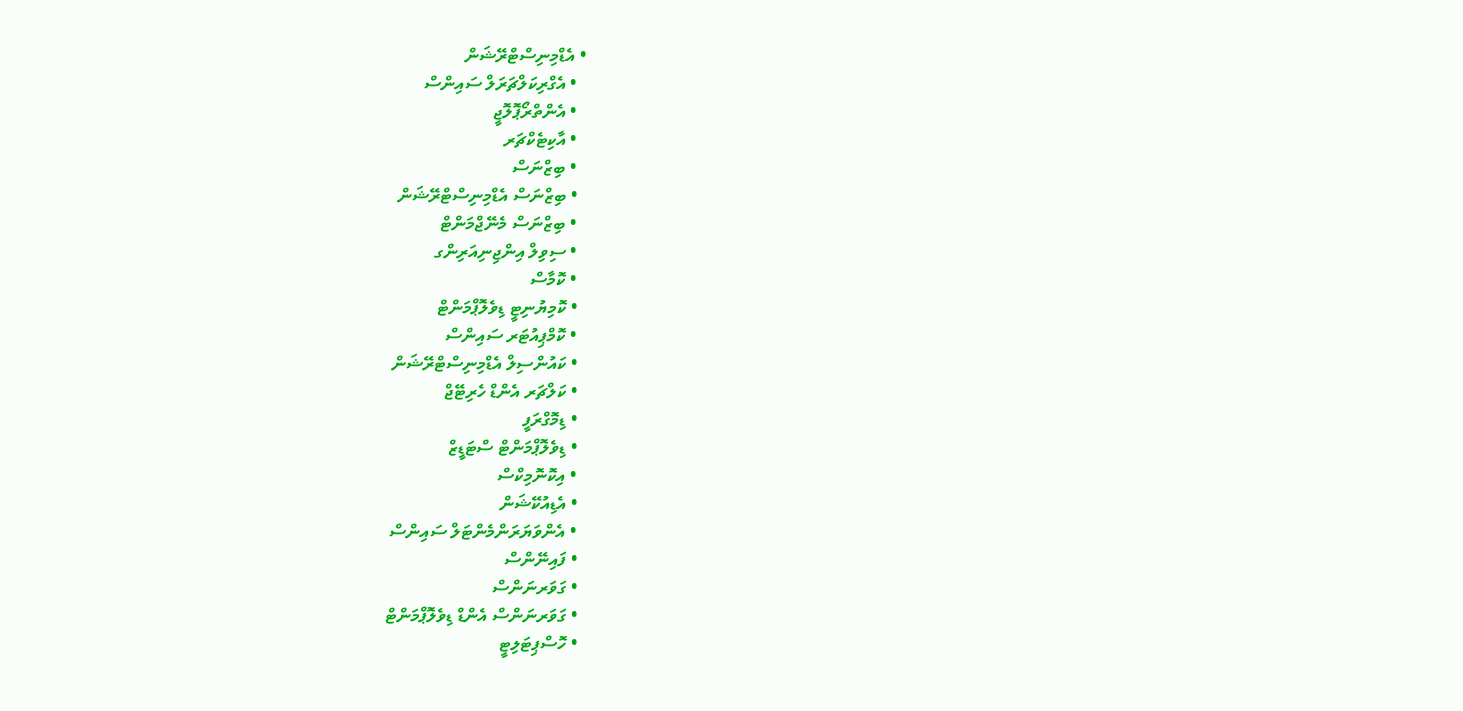• އެޑްމިނިސްޓްރޭޝަން
  • އެގްރިކަލްޗަރަލް ސައިންސް
  • އެންތްރޯޕޮލޮޖީ
  • އާކިޓެކްޗަރ
  • ބިޒްނަސް
  • ބިޒްނަސް އެޑްމިނިސްޓްރޭޝަން
  • ބިޒްނަސް މެނޭޖްމަންޓް
  • ސިވިލް އިންޖިނިއަރިންގ
  • ކޮމާސް
  • ކޮމިޔުނިޓީ ޑިވެލޮޕްމަންޓް
  • ކޮމްޕިއުޓަރ ސައިންސް
  • ކައުންސިލް އެޑްމިނިސްޓްރޭޝަން
  • ކަލްޗަރ އެންޑް ހެރިޓޭޖް
  • ޑިމޮގްރަފީ
  • ޑިވެލޮޕްމަންޓް ސްޓަޑީޒް
  • އިކޮނޮމިކްސް
  • އެޑިއުކޭޝަން
  • އެންވަޔަރަންމެންޓަލް ސައިންސް
  • ފައިނޭންސް
  • ގަވަރނަންސް
  • ގަވަރނަންސް އެންޑް ޑިވެލޮޕްމަންޓް
  • ހޮސްޕިޓަލިޓީ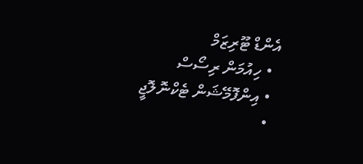އެންޑް ޓޫރިޒަމް
  • ހިއުމަން ރިސޯސް
  • އިންފޮމޭޝަން ޓެކްނޮލޮޖީ
  •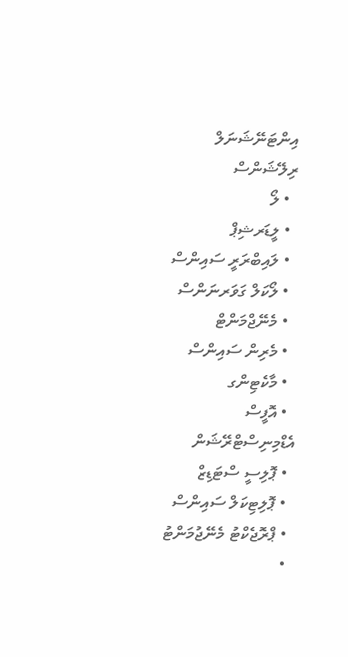އިންޓަނޭޝަނަލް ރިލޭޝަންސް
  • ލޯ
  • ލީޑަރޝިޕް
  • ލައިބްރަރީ ސައިންސް
  • ލޯކަލް ގަވަރނަންސް
  • މެނޭޖްމަންޓް
  • މެރިން ސައިންސް
  • މާކެޓިންގ
  • އޮފީސް އެޑްމިނިސްޓްރޭޝަން
  • ޕޮލިސީ ސްޓަޑިޒް
  • ޕޮލިޓިކަލް ސައިންސް
  • ޕްރޮޖެކްޓު މެނޭޖުމަންޓު
  •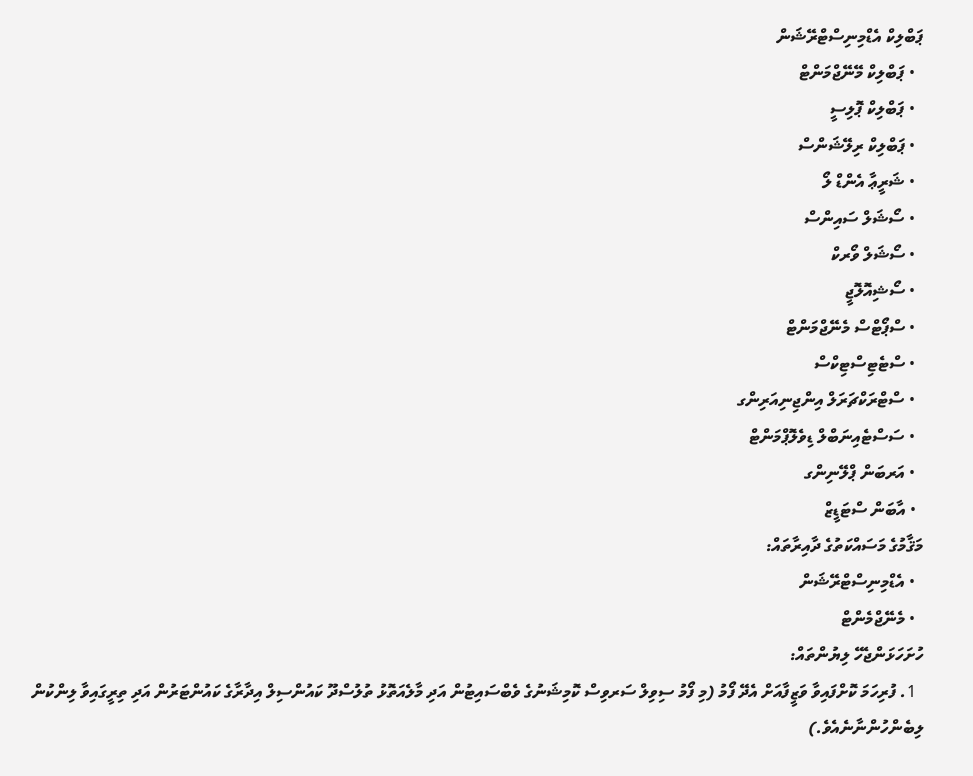ޕަބްލިކް އެޑްމިނިސްޓްރޭޝަން
  • ޕަބްލިކް މޭނޭޖްމަންޓް
  • ޕަބްލިކް ޕޮލިސީ
  • ޕަބްލިކް ރިލޭޝަންސް
  • ޝަރީޢާ އެންޑް ލޯ
  • ސޯޝަލް ސައިންސް
  • ސޯޝަލް ވޯރކް
  • ސޯޝިއޮލޮޖީ
  • ސްޕޯޓްސް މެނޭޖްމަންޓް
  • ސްޓެޓިސްޓިކްސް
  • ސްޓްރަކްޗަރަލް އިންޖިނިއަރިންގ
  • ސަސްޓެއިނަބްލް ޑިވެލޮޕްމަންޓް
  • އަރބަން ޕްލޭނިންގ
  • އާބަން ސްޓަޑީޒް
މަޤާމުގެ މަސައްކަތުގެ ދާއިރާތައް:
  • އެޑްމިނިސްޓްރޭޝަން
  • މެނޭޖްމެންޓް
ހުށަހަޅަންޖެހޭ ލިޔުންތައް:
  1. ފުރިހަމަ ކޮށްފައިވާ ވަޒީފާއަށް އެދޭ ފޯމު (މި ފޯމު ސިވިލް ސަރވިސް ކޮމިޝަނުގެ ވެބްސައިޓުން އަދި މާލެއަތޮޅު ތުލުސްދޫ ކައުންސިލް އިދާރާގެ ކައުންޓަރުން އަދި ތިރީގައިވާ ލިންކުން ލިބެންހުންނާނެއެވެ.)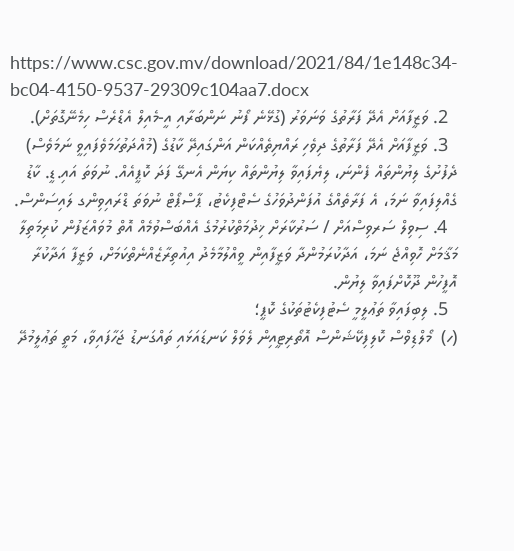https://www.csc.gov.mv/download/2021/84/1e148c34-bc04-4150-9537-29309c104aa7.docx
  2. ވަޒީފާއަށް އެދޭ ފަރާތުގެ ވަނަވަރު (ގުޅޭނެ ފޯނު ނަންބަރާއި އީ-މެއިލް އެޑްރެސް ހިމެނޭގޮތަށް).
  3. ވަޒީފާއަށް އެދޭ ފަރާތުގެ ދިވެހި ރައްޔިތެއްކަން އަންގައިދޭ ކާޑުގެ (މުއްދަތުހަމަވެފައިވީ ނަމަވެސް) ދެފުށުގެ ލިޔުންތައް ފެންނަ، ލިޔެފައިވާ ލިޔުންތައް ކިޔަން އެނގޭ ފަދަ ކޮޕީއެއް. ނުވަތަ އައި.ޑީ. ކާޑު ގެއްލިފައިވާ ނަމަ، އެ ފަރާތެއްގެ އުފަންދުވަހުގެ ސެޓްފިކެޓު، ޕާސްޕޯޓް ނުވަތަ ޑްރައިވިންގ ލައިސަންސް.
  4. ސިވިލް ސަރވިސްއަށް / ސަރުކާރަށް ޚިދުމަތްކުރުމުގެ އެއްބަސްވުމެއް އޮތް މުވައްޒަފުން ކުރިމަތިލާ މަޤާމަށް ހޮވިއްޖެ ނަމަ، އަދާކުރަމުންދާ ވަޒީފާއިން ވީއްލުމާމެދު އިއުތިރާޒެއްނެތްކަމަށް، ވަޒީފާ އަދާކުރާ އޮފީހުން ދޫކޮށްފައިވާ ލިޔުން.
  5. ލިބިފައިވާ ތަޢުލީމީ ސެޓުފިކެޓުތަކުގެ ކޮޕީ؛
(ހ)  މޯލްޑިވްސް ކޮލިފިކޭޝަންސް އޮތޯރިޓީއިން ލެވަލް ކަނޑައަޅައި ތައްގަނޑު ޖަހާފައިވާ، މަތީ ތަޢުލީމުދޭ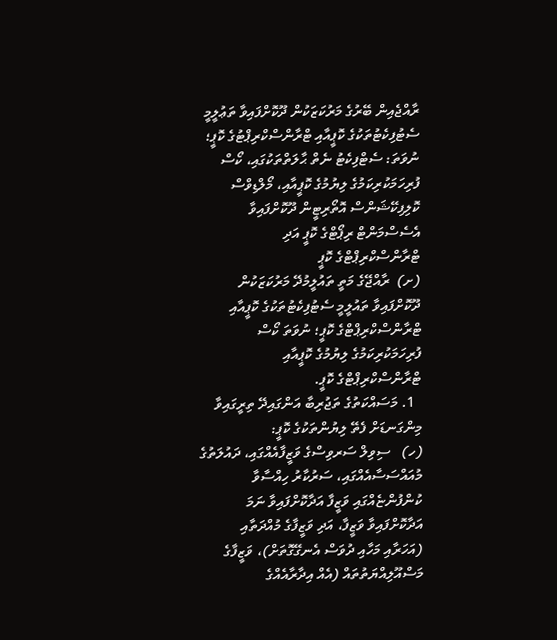ރާއްޖެއިން ބޭރުގެ މަރުކަޒަކުން ދޫކޮށްފައިވާ ތަޢުލީމީ ސެޓުފިކެޓުތަކުގެ ކޮޕީއާއި ޓްރާންސްކްރިޕްޓުގެ ކޮޕީ؛ ނުވަތަ: ސެޓްފިކެޓު ނެތް ޙާލަތްތަކުގައި، ކޯސް ފުރިހަމަކުރިކަމުގެ ލިޔުމުގެ ކޮޕީއާއި، މޯލްޑިވްސް ކޮލިފިކޭޝަންސް އޮތޯރިޓީން ދޫކޮށްފައިވާ އެސެސްމަންޓް ރިޕޯޓްގެ ކޮޕީ އަދި ޓްރާންސްކްރިޕްޓްގެ ކޮޕީ
(ށ)  ރާއްޖޭގެ މަތީ ތައުލީމުދޭ މަރުކަޒަކުން ދޫކޮށްފައިވާ ތައުލީމީ ސެޓުފިކެޓުތަކުގެ ކޮޕީއާއި ޓްރާންސްކްރިޕްޓްގެ ކޮޕީ؛ ނުވަތަ ކޯސް ފުރިހަމަކުރިކަމުގެ ލިޔުމުގެ ކޮޕީއާއި ޓްރާންސްކްރިޕްޓްގެ ކޮޕީ.
  1. މަސައްކަތުގެ ތަޖުރިބާ އަންގައިދޭ ތިރީގައިވާ މިންގަނޑަށް ފެތޭ ލިޔުންތަކުގެ ކޮޕީ:
(ހ)   ސިވިލް ސަރވިސްގެ ވަޒީފާއެއްގައި، ދައުލަތުގެ މުއައްސަސާއެއްގައި، ސަރުކާރު ހިއްސާވާ ކުންފުންޏެއްގައި ވަޒީފާ އަދާކޮށްފައިވާ ނަމަ އަދާކޮށްފައިވާ ވަޒީފާ، އަދި ވަޒީފާގެ މުއްދަތާއި (އަހަރާއި މަހާއި ދުވަސް އެނގޭގޮތަށް)، ވަޒީފާގެ މަސްއޫލިއްޔަތުތައް (އެއް އިދާރާއެއްގެ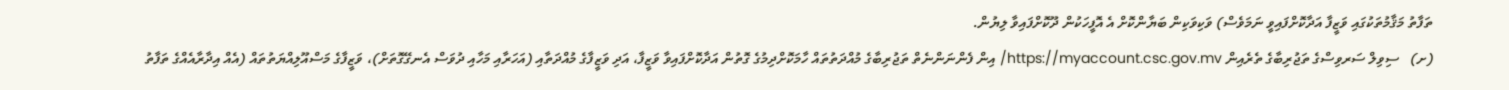ތަފާތު މަޤާމުތަކުގައި ވަޒީފާ އަދާކޮށްފައިވީ ނަމަވެސް) ވަކިވަކިން ބަޔާންކޮށް އެ އޮފީހަކުން ދޫކޮށްފައިވާ ލިޔުން.
(ށ)   ސިވިލް ސަރވިސްގެ ތަޖުރިބާގެ ތެރެއިން https://myaccount.csc.gov.mv/ އިން ފެންނަންނެތް ތަޖުރިބާގެ މުއްދަތުތައް ހާމަކޮށްދިމުގެ ގޮތުން އަދާކޮށްފައިވާ ވަޒީފާ، އަދި ވަޒީފާގެ މުއްދަތާއި (އަހަރާއި މަހާއި ދުވަސް އެނގޭގޮތަށް)، ވަޒީފާގެ މަސްއޫލިއްޔަތުތައް (އެއް އިދާރާއެއްގެ ތަފާތު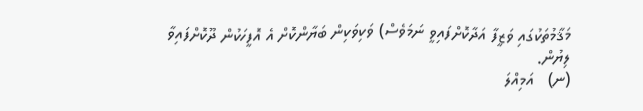މަޤާމުތަކުގައި ވަޒީފާ އަދާކޮށްފައިވީ ނަމަވެސް) ވަކިވަކިން ބަޔާންކޮށް އެ އޮފީހަކުން ދޫކޮށްފައިވާ ލިޔުން.
(ނ)   އަމިއްލަ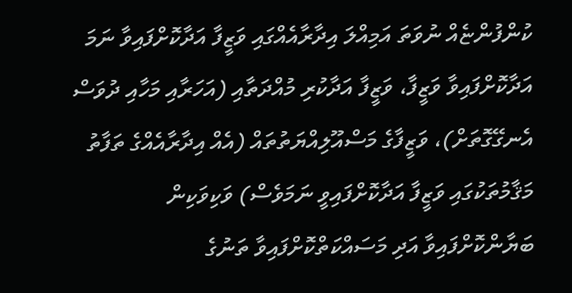ކުންފުންޏެއް ނުވަތަ އަމިއްލަ އިދާރާއެއްގައި ވަޒީފާ އަދާކޮށްފައިވާ ނަމަ އަދާކޮށްފައިވާ ވަޒީފާ، ވަޒީފާ އަދާކުރި މުއްދަތާއި (އަހަރާއި މަހާއި ދުވަސް އެނގޭގޮތަށް)، ވަޒީފާގެ މަސްއޫލިއްޔަތުތައް (އެއް އިދާރާއެއްގެ ތަފާތު މަޤާމުތަކުގައި ވަޒީފާ އަދާކޮށްފައިވީ ނަމަވެސް) ވަކިވަކިން ބަޔާންކޮށްފައިވާ އަދި މަސައްކަތްކޮށްފައިވާ ތަނުގެ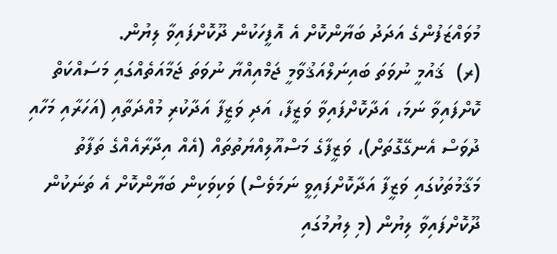މުވައްޒަފުންގެ އަދަދު ބަޔާންކޮށް އެ އޮފީހަކުން ދޫކޮށްފައިވާ ލިޔުން.
(ރ)  ޤައުމީ ނުވަތަ ބައިނަލްއަޤުވާމީ ޖަމްއިއްޔާ ނުވަތަ ޖަމާއަތެއްގައި މަސައްކަތް ކޮށްފައިވާ ނަމަ، އަދާކޮށްފައިވާ ވަޒީފާ، އަދި ވަޒީފާ އަދާކުރި މުއްދަތާއި (އަހަރާއި މަހާއި ދުވަސް އެނގޭގޮތަށް)، ވަޒީފާގެ މަސްއޫލިއްޔަތުތައް (އެއް އިދާރާއެއްގެ ތަފާތު މަޤާމުތަކުގައި ވަޒީފާ އަދާކޮށްފައިވީ ނަމަވެސް) ވަކިވަކިން ބަޔާންކޮށް އެ ތަނަކުން ދޫކޮށްފައިވާ ލިޔުން (މި ލިޔުމުގައި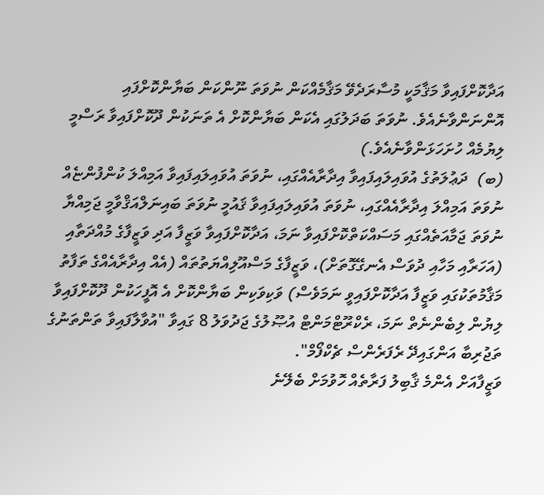އަދާކޮށްފައިވާ މަޤާމަކީ މުސާރަދެވޭ މަޤާމެއްކަން ނުވަތަ ނޫންކަން ބަޔާންކޮށްފައި އޮންނަންވާނެއެވެ. ނުވަތަ ބަދަލުގައި އެކަން ބަޔާންކޮށް އެ ތަނަކުން ދޫކޮށްފައިވާ ރަސްމީ ލިޔުމެއް ހުށަހަޅަންވާނެއެވެ.)
(ބ)  ދަޢުލަތުގެ އުވައިލައިފައިވާ އިދާރާއެއްގައި، ނުވަތަ އުވައިލައިފައިވާ އަމިއްލަ ކުންފުންޏެއް ނުވަތަ އަމިއްލަ އިދާރާއެއްގައި، ނުވަތަ އުވައިލައިފައިވާ ޤައުމީ ނުވަތަ ބައިނަލްއަޤްވާމީ ޖަމިއްޔާ ނުވަތަ ޖަމާއަތެއްގައި މަސައްކަތްކޮށްފައިވާ ނަމަ، އަދާކޮށްފައިވާ ވަޒީފާ އަދި ވަޒީފާގެ މުއްދަތާއި (އަހަރާއި މަހާއި ދުވަސް އެނގޭގޮތަށް)، ވަޒީފާގެ މަސްއޫލިއްޔަތުތައް (އެއް އިދާރާއެއްގެ ތަފާތު މަޤާމުތަކުގައި ވަޒީފާ އަދާކޮށްފައިވީ ނަމަވެސް) ވަކިވަކިން ބަޔާންކޮށް އެ އޮފީހަކުން ދޫކޮށްފައިވާ ލިޔުން ލިބެންނެތް ނަމަ، ރެކްރޫޓްމަންޓް އުޞޫލުގެ ޖަދުވަލު 8 ގައިވާ "އުވާލާފައިވާ ތަންތަނުގެ ތަޖުރިބާ އަންގައިދޭ ރެފަރެންސް ޗެކްފޯމް".
ވަޒީފާއަށް އެންމެ ޤާބިލު ފަރާތެއް ހޮވުމަށް ބެލޭނެ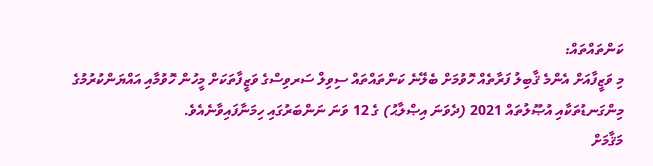ކަންތައްތައް:
މި ވަޒީފާއަށް އެންމެ ޤާބިލު ފަރާތެއް ހޮވުމަށް ބެލޭނެ ކަންތައްތައް ސިވިލް ސަރވިސްގެ ވަޒީފާތަކަށް މީހުން ހޮވުމާއި އައްޔަންކުރުމުގެ މިންގަނޑުތަކާއި އުޞޫލުތައް 2021 (ދެވަނަ އިޞްލާޙު) ގެ 12 ވަނަ ނަންބަރުގައި ހިމަނާފައިވާނެއެވެ.
މަޤާމަށް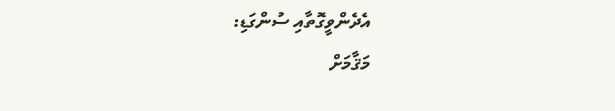އެދެންވީގޮތާއި ސުންގަޑި:
މަޤާމަށް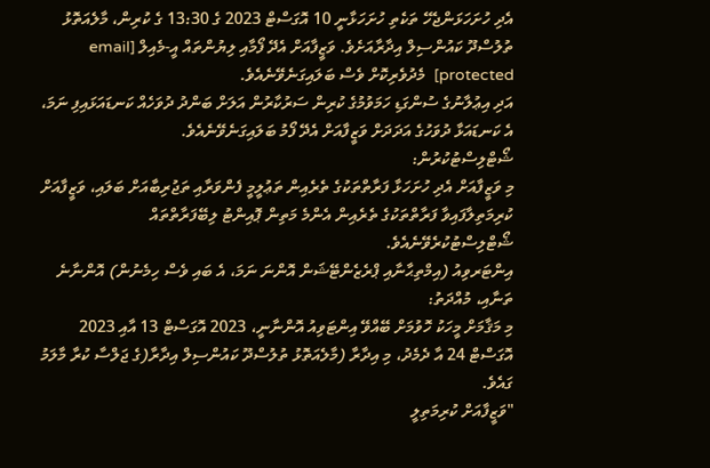އެދި ހުށަހަޅަންޖެހޭ ތަކެތި ހުށަހަޅާނީ 10 އޮގަސްޓް 2023 ގެ 13:30 ގެ ކުރިން، މާލެއަތޮޅު ތުލުސްދޫ ކައުންސިލް އިދާރާއަށެވެ. ވަޒީފާއަށް އެދޭ ފޯމާއި ލިޔުންތައް އީ-މެއިލް [email protected]  މެދުވެރިކޮށް ވެސް ބަލައިގަނެވޭނެއެވެ.
އަދި އިޢުލާނުގެ ސުންގަޑި ހަމަވުމުގެ ކުރިން ސަރުކާރުން އަލަށް ބަންދު ދުވަހެއް ކަނޑައަޅައިފި ނަމަ، އެ ކަނޑައަޅާ ދުވަހުގެ އަދަދަށް ވަޒީފާއަށް އެދޭ ފޯމު ބަލައިގަނެވޭނެއެވެ.
ޝޯޓްލިސްޓުކުރުން:
މި ވަޒީފާއަށް އެދި ހުށަހަޅާ ފަރާތްތަކުގެ ތެރެއިން ތަޢުލީމީ ފެންވަރާއި ތަޖުރިބާއަށް ބަލައި، ވަޒީފާއަށް ކުރިމަތިލާފައިވާ ފަރާތްތަކުގެ ތެރެއިން އެންމެ މަތިން ޕޮއިންޓު ލިބޭފަރާތްތައް ޝޯޓްލިސްޓުކުރެވޭނެއެވެ.
އިންޓަރވިއު (އިމްތިޙާނާއި ޕްރެޒެންޓޭޝަން އޮންނަ ނަމަ، އެ ބައި ވެސް ހިމެނުން) އޮންނާނެ ތަނާއި، މުއްދަތު:
މި މަޤާމަށް މީހަކު ހޮވުމަށް ބޭއްވޭ އިންޓަވިއު އޮންނާނީ، 2023 އޮގަސްޓް 13 އާއި 2023 އޮގަސްޓް 24 އާ ދެމެދު، މި އިދާރާ (މާލެއަތޮޅު ތުލުސްދޫ ކައުންސިލް އިދާރާ(ގެ ޖަލްސާ ކުރާ މާލަމު ގައެވެ.
"ވަޒީފާއަށް ކުރިމަތިލީ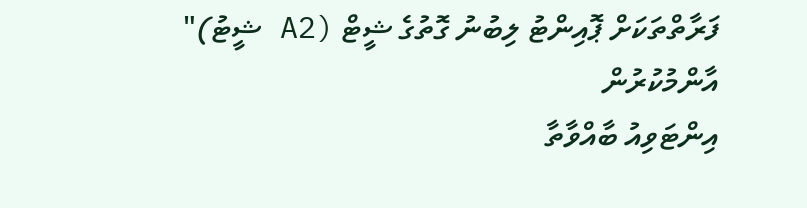ފަރާތްތަކަށް ޕޮއިންޓު ލިބުނު ގޮތުގެ ޝީޓް (A2 ޝީޓު)" އާންމުކުރުން
އިންޓަވިއު ބާއްވާތާ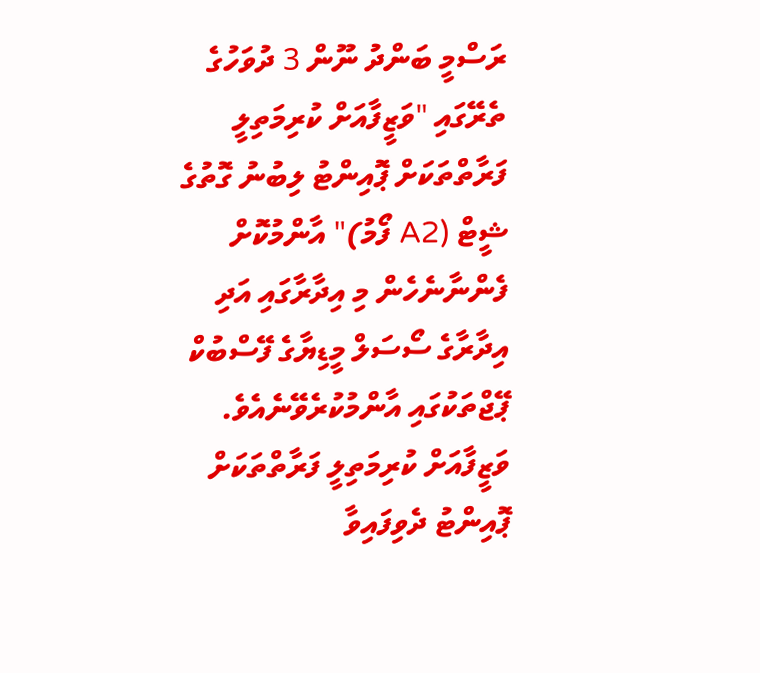ރަސްމީ ބަންދު ނޫން 3 ދުވަހުގެ ތެރޭގައި "ވަޒީފާއަށް ކުރިމަތިލީ ފަރާތްތަކަށް ޕޮއިންޓު ލިބުނު ގޮތުގެ ޝީޓް (A2 ފޯމު)" އާންމުކޮށް ފެންނާނެހެން މި އިދާރާގައި އަދި އިދާރާގެ ސޯސަލް މީޑިޔާގެ ފޭސްބުކް ޕޭޖްތަކުގައި އާންމުކުރެވޭނެއެވެ. ވަޒީފާއަށް ކުރިމަތިލީ ފަރާތްތަކަށް ޕޮއިންޓު ދެވިފައިވާ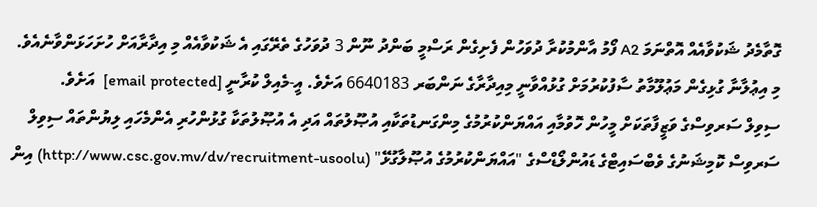ގޮތާމެދު ޝަކުވާއެއް އޮތްނަމަ A2 ފޯމު އާންމުކުރާ ދުވަހުން ފެށިގެން ރަސްމީ ބަންދު ނޫން 3 ދުވަހުގެ ތެރޭގައި އެ ޝަކުވާއެއް މި އިދާރާއަށް ހުށަހަޅަންވާނެއެވެ.
މި އިޢުލާނާ ގުޅިގެން މަޢުލޫމާތު ސާފުކުރުމަށް ގުޅުއްވާނީ މިއިދާރާގެ ނަންބަރ 6640183 އަށެވެ. އީ-މެއިލް ކުރާނީ [email protected]  އަށެވެ.
ސިވިލް ސަރވިސްގެ ވަޒީފާތަކަށް މީހުން ހޮވުމާއި އައްޔަންކުރުމުގެ މިންގަނޑުތަކާއި އުޞޫލުތައް އަދި އެ އުޞޫލުތަކާ ގުޅުންހުރި އެންމެހައި ލިޔުންތައް ސިވިލް ސަރވިސް ކޮމިޝަނުގެ ވެބްސައިޓްގެ ޑައުންލޯޑްސްގެ "އައްޔަންކުރުމުގެ އުޞޫލާގުޅޭ" (http://www.csc.gov.mv/dv/recruitment-usoolu) އިން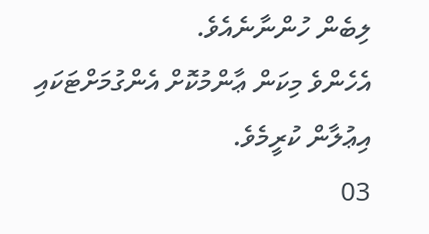ލިބެން ހުންނާނެއެވެ.
އެހެންވެ މިކަން ޢާންމުކޮށް އެންގުމަށްޓަކައި އިޢުލާން ކުރީމެވެ.
03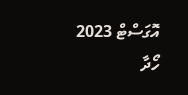އޮގަސްޓް 2023
ހޯދާ